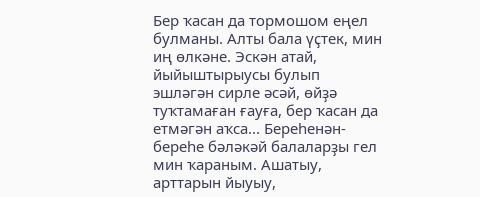Бер ҡасан да тормошом еңел булманы. Алты бала үҫтек, мин иң өлкәне. Эскән атай, йыйыштырыусы булып эшләгән сирле әсәй, өйҙә туҡтамаған ғауға, бер ҡасан да етмәгән аҡса... Береһенән-береһе бәләкәй балаларҙы гел мин ҡараным. Ашатыу, арттарын йыуыу,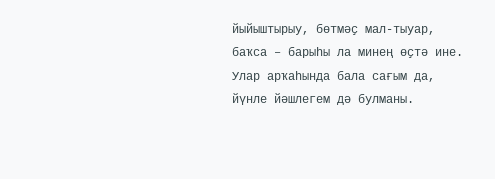йыйыштырыу, бөтмәҫ мал-тыуар, баҡса – барыһы ла минең өҫтә ине. Улар арҡаһында бала сағым да, йүнле йәшлегем дә булманы.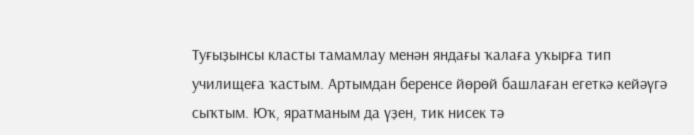Туғыҙынсы класты тамамлау менән яндағы ҡалаға уҡырға тип училищеға ҡастым. Артымдан беренсе йөрөй башлаған егеткә кейәүгә сыҡтым. Юҡ, яратманым да үҙен, тик нисек тә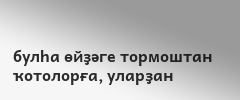булһа өйҙәге тормоштан ҡотолорға, уларҙан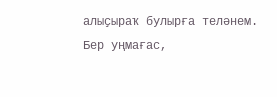алыҫыраҡ булырға теләнем. Бер уңмағас,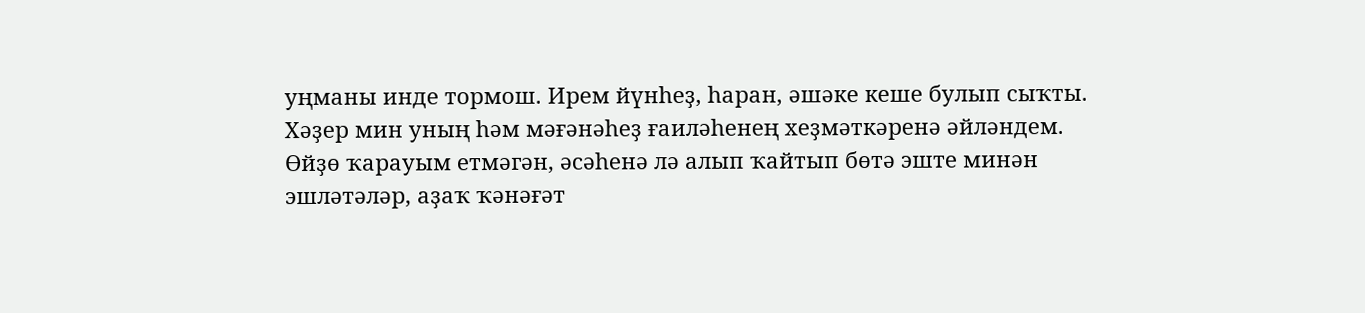уңманы инде тормош. Ирем йүнһеҙ, һаран, әшәке кеше булып сыҡты. Хәҙер мин уның һәм мәғәнәһеҙ ғаиләһенең хеҙмәткәренә әйләндем. Өйҙө ҡарауым етмәгән, әсәһенә лә алып ҡайтып бөтә эште минән эшләтәләр, аҙаҡ ҡәнәғәт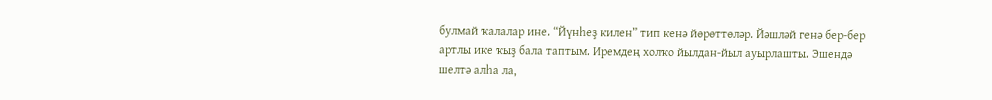булмай ҡалалар ине. “Йүнһеҙ килен” тип кенә йөрөттөләр. Йәшләй генә бер-бер артлы ике ҡыҙ бала таптым. Иремдең холҡо йылдан-йыл ауырлашты. Эшендә шелтә алһа ла,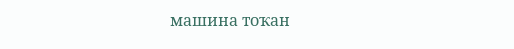машина тоҡан